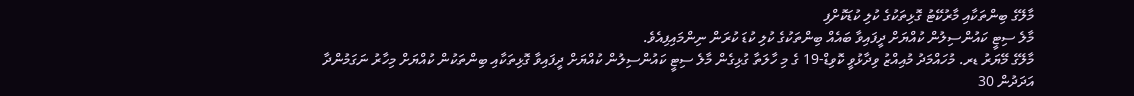މާލޭގެ ބިންތަކާއި މާރުކޭޓު ގޮޅިތަކުގެ ކުލި ކުޑަކޮށްފި
މާލެ ސިޓީ ކައުންސިލުން ކުއްޔަށް ދީފައިވާ ބައެއް ބިންތަކުގެ ކުލި ކުޑަ ކުރަން ނިންމައިފިއެވެ.
މާލޭގެ މޭޔަރު ޑރ. މުހައްމަދު މުއިއްޒު ވިދާޅުވީ ކޮވިޑް-19 ގެ މި ހާލަތާ ގުޅިގެން މާލެ ސިޓީ ކައުންސިލުން ކުއްޔަށް ދީފައިވާ ގޮޅިތަކާއި ބިންތަކުން ކުއްޔަށް މިހާރު ނަގަމުންދާ އަދަދުން 30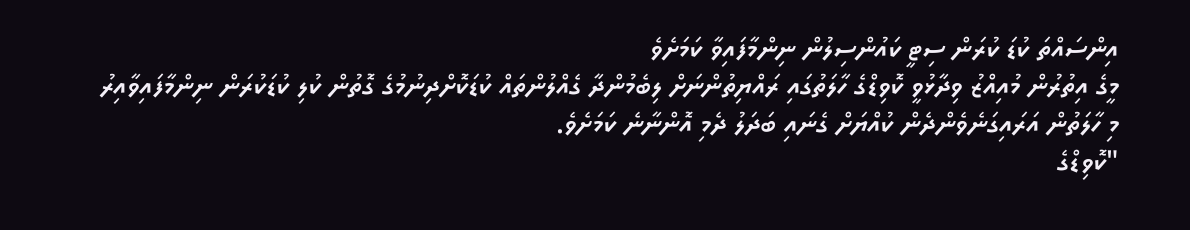އިންސައްތަ ކުޑަ ކުރަން ސިޓީ ކައުންސިލުން ނިންމާފައިވާ ކަމަށެވެ
މީގެ އިތުރުން މުއިއްޒު ވިދާޅުވީ ކޮވިޑްގެ ހާލަތުގައި ރައްޔިތުންނަށް ލިބެމުންދާ ގެއްލުންތައް ކުޑަކޮށްދިނުމުގެ ގޮތުން ކުލި ކުޑަކުރަން ނިންމާފައިވާއިރު މި ހާލަތުން އަރައިގަނެވެންދެން ކުއްޔަށް ގެނައި ބަދަލު ދެމި އޮންނާނެ ކަމަށެވެ.
"ކޮވިޑްގެ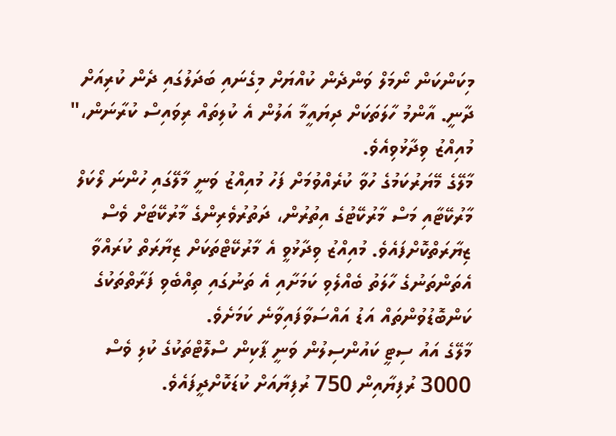މިކަންކަން ނޯމަލް ވަންދެން ކުއްޔަށް މިގެނައި ބަދަލުގައި ދެން ކުރިއަށް ދާނީ. އާންމު ހާލަތަކަށް ދިޔައީމާ އަލުން އެ ކުލިތައް ރިވައިސް ކުރާނަން،" މުއިއްޒު ވިދާޅުވިއެވެ.
މާލޭގެ މޭޔަރުކަމުގެ ހުވާ ކުރެއްވުމަށް ފަހު މުއިއްޒު ވަނީ މާލޭގައި ހުންނަ ލޯކަލް މާރުކޭޓާއި މަސް މާރުކޭޓުގެ އިތުރުން، ދަތުރުވެރިންގެ މާރުކޭޓަށް ވެސް ޒިޔާރަތްކޮށްފައެވެ. މުއިއްޒު ވިދާޅުވީ އެ މާރުކޭޓްތަކަށް ޒިޔާރަތް ކުރައްވާ އެތަންތަނުގެ ހާލަތު ބެއްލެވި ކަމަށާއި އެ ތަނުގައި ތިއްބެވި ފަރާތްތަކުގެ ކަންބޮޑުވުންތައް އަޑު އައްސަވާފައިވާނެ ކަމަށެވެ.
މާލޭގެ އައު ސިޓީ ކައުންސިލުން ވަނީ ޕާކިން ސްލޮޓްތަކުގެ ކުލި ވެސް 3000 ރުފިޔާއިން 750 ރުފިޔާއަށް ކުޑަކޮށްދީފައެވެ.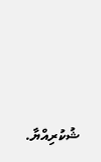ޝުކުރިއްޔާ.